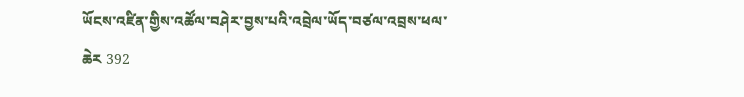ཡོངས་འཛིན་གྱིས་འཚོལ་བཤེར་བྱས་པའི་འབྲེལ་ཡོད་བཙལ་འབྲས་ཕལ་ཆེར 392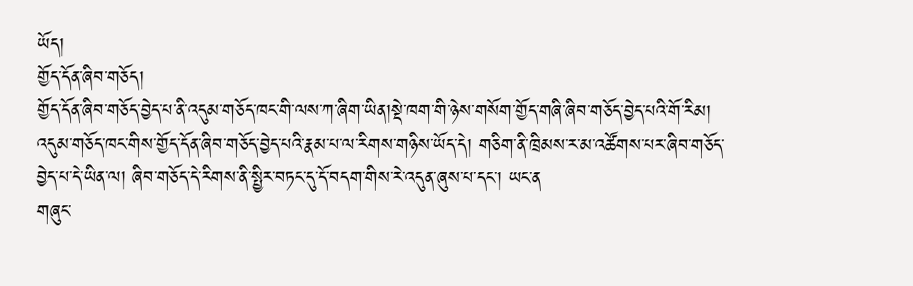ཡོད།
གྱོད་དོན་ཞིབ་གཅོད།
གྱོད་དོན་ཞིབ་གཅོད་བྱེད་པ་ནི་འདུམ་གཅོད་ཁང་གི་ལས་ཀ་ཞིག་ཡིན།སྡེ་ཁག་གི་ཉེས་གསོག་གྱོད་གཞི་ཞིབ་གཅོད་བྱེད་པའི་གོ་རིམ། འདུམ་གཅོད་ཁང་གིས་གྱོད་དོན་ཞིབ་གཅོད་བྱེད་པའི་རྣམ་པ་ལ་རིགས་གཉིས་ཡོད་དེ། གཅིག་ནི་ཁྲིམས་ར་མ་འཚོགས་པར་ཞིབ་གཅོད་བྱེད་པ་དེ་ཡིན་ལ། ཞིབ་གཅོད་དེ་རིགས་ནི་སྤྱིར་བཏང་དུ་དོ་བདག་གིས་རེ་འདུན་ཞུས་པ་དང་། ཡང་ན
གཞུང་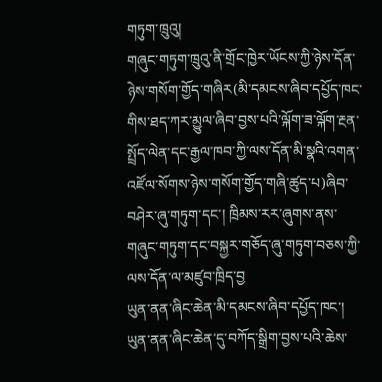གཏུག་ཁྲུའུ།
གཞུང་གཏུག་ཁྲུའུ་ནི་གྲོང་ཁྱེར་ཡོངས་ཀྱི་ཉེས་དོན་ཉེས་གསོག་གྱོད་གཞིར(མི་དམངས་ཞིབ་དཔྱོད་ཁང་གིས་ཐད་ཀར་མྱུལ་ཞིབ་བྱས་པའི་ལྐོག་ཟ་ལྐོག་རྔན་སྤྲོད་ལེན་དང་རྒྱལ་ཁབ་ཀྱི་ལས་དོན་མི་སྣའི་འགན་འཛོལ་སོགས་ཉེས་གསོག་གྱོད་གཞི་ཚུད་པ)ཞིབ་བཤེར་ཞུ་གཏུག་དང་། ཁྲིམས་རར་ཞུགས་ནས་གཞུང་གཏུག་དང་བསྐྱར་གཅོད་ཞུ་གཏུག་བཅས་ཀྱི་ལས་དོན་ལ་མཛུབ་ཁྲིད་བྱ
ཡུན་ནན་ཞིང་ཆེན་མི་དམངས་ཞིབ་དཔྱོད་ཁང་།
ཡུན་ནན་ཞིང་ཆེན་དུ་བཀོད་སྒྲིག་བྱས་པའི་ཆེས་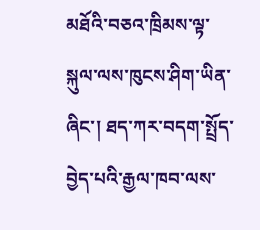མཐོའི་བཅའ་ཁྲིམས་ལྟ་སྐུལ་ལས་ཁུངས་ཤིག་ཡིན་ཞིང་། ཐད་ཀར་བདག་སྤྲོད་བྱེད་པའི་རྒྱལ་ཁབ་ལས་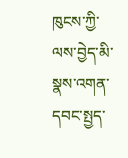ཁུངས་ཀྱི་ལས་བྱེད་མི་སྣས་འགན་དབང་སྤྱད་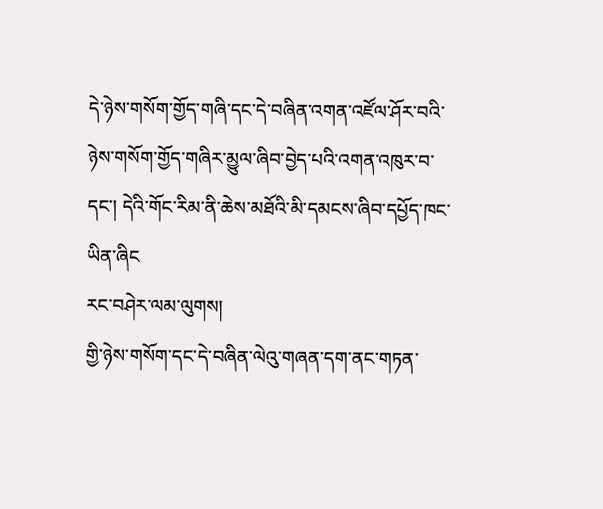དེ་ཉེས་གསོག་གྱོད་གཞི་དང་དེ་བཞིན་འགན་འཛོལ་ཤོར་བའི་ཉེས་གསོག་གྱོད་གཞིར་མྱུལ་ཞིབ་བྱེད་པའི་འགན་འཁུར་བ་དང་། དེའི་གོང་རིམ་ནི་ཆེས་མཐོའི་མི་དམངས་ཞིབ་དཔྱོད་ཁང་ཡིན་ཞིང
རང་བཤེར་ལམ་ལུགས།
གྱི་ཉེས་གསོག་དང་དེ་བཞིན་ལེའུ་གཞན་དག་ནང་གཏན་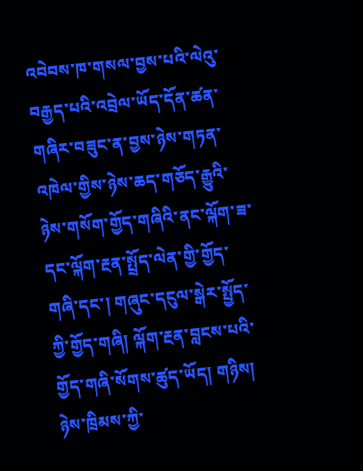འབེབས་ཁ་གསལ་བྱས་པའི་ལེའུ་བརྒྱད་པའི་འབྲེལ་ཡོད་དོན་ཚན་གཞིར་བཟུང་ན་བྱས་ཉེས་གཏན་འཁེལ་གྱིས་ཉེས་ཆད་གཅོད་རྒྱུའི་ཉེས་གསོག་གྱོད་གཞིའི་ནང་ལྐོག་ཟ་དང་ལྐོག་རྔན་སྤྲོད་ལེན་གྱི་གྱོད་གཞི་དང་། གཞུང་དངུལ་སྒེར་སྤྱོད་ཀྱི་གྱོད་གཞི། ལྐོག་རྔན་བླངས་པའི་གྱོད་གཞི་སོགས་ཚུད་ཡོད། གཉིས། ཉེས་ཁྲིམས་ཀྱི་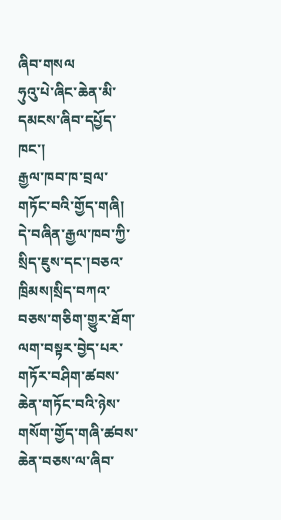ཞིབ་གསལ
ཧུའུ་པེ་ཞིང་ཆེན་མི་དམངས་ཞིབ་དཔྱོད་ཁང་།
རྒྱལ་ཁབ་ཁ་བྲལ་གཏོང་བའི་གྱོད་གཞི། དེ་བཞིན་རྒྱལ་ཁབ་ཀྱི་སྲིད་ཇུས་དང་།བཅའ་ཁྲིམས།སྲིད་བཀའ་བཅས་གཅིག་གྱུར་ཐོག་ལག་བསྟར་བྱེད་པར་གཏོར་བཤིག་ཚབས་ཆེན་གཏོང་བའི་ཉེས་གསོག་གྱོད་གཞི་ཚབས་ཆེན་བཅས་ལ་ཞིབ་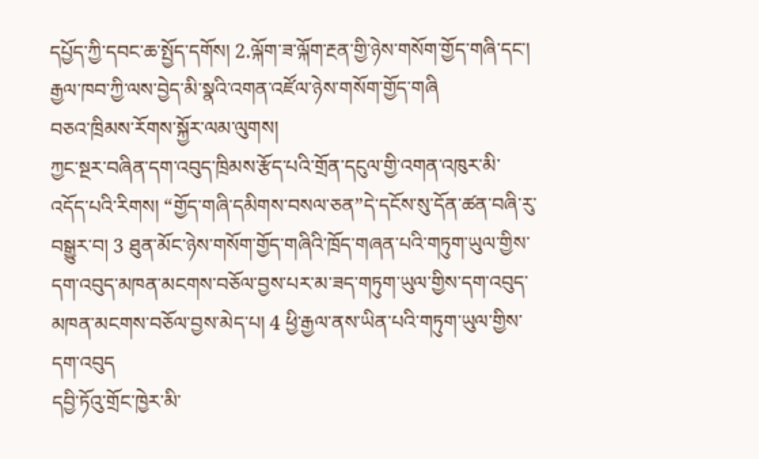དཔྱོད་ཀྱི་དབང་ཆ་སྤྱོད་དགོས། 2.ལྐོག་ཟ་ལྐོག་རྔན་གྱི་ཉེས་གསོག་གྱོད་གཞི་དང་། རྒྱལ་ཁབ་ཀྱི་ལས་བྱེད་མི་སྣའི་འགན་འཛོལ་ཉེས་གསོག་གྱོད་གཞི
བཅའ་ཁྲིམས་རོགས་སྐྱོར་ལམ་ལུགས།
ཀྱང་སྔར་བཞིན་དག་འབུད་ཁྲིམས་རྩོད་པའི་གྲོན་དངུལ་གྱི་འགན་འཁུར་མི་འདོད་པའི་རིགས། “གྱོད་གཞི་དམིགས་བསལ་ཅན”དེ་དངོས་སུ་དོན་ཚན་བཞི་རུ་བསྒྱུར་བ། 3 ཐུན་མོང་ཉེས་གསོག་གྱོད་གཞིའི་ཁྲོད་གཞན་པའི་གཏུག་ཡུལ་གྱིས་དག་འབུད་མཁན་མངགས་བཅོལ་བྱས་པར་མ་ཟད་གཏུག་ཡུལ་གྱིས་དག་འབུད་མཁན་མངགས་བཅོལ་བྱས་མེད་པ། 4 ཕྱི་རྒྱལ་ནས་ཡིན་པའི་གཏུག་ཡུལ་གྱིས་དག་འབུད
དབྱི་ཏོའུ་གྲོང་ཁྱེར་མི་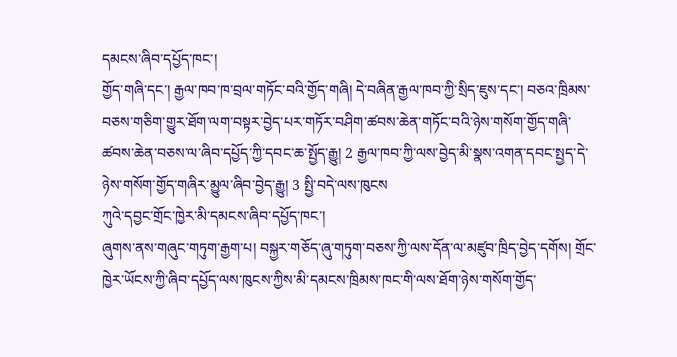དམངས་ཞིབ་དཔྱོད་ཁང་།
གྱོད་གཞི་དང་། རྒྱལ་ཁབ་ཁ་བྲལ་གཏོང་བའི་གྱོད་གཞི། དེ་བཞིན་རྒྱལ་ཁབ་ཀྱི་སྲིད་ཇུས་དང་། བཅའ་ཁྲིམས་བཅས་གཅིག་གྱུར་ཐོག་ལག་བསྟར་བྱེད་པར་གཏོར་བཤིག་ཚབས་ཆེན་གཏོང་བའི་ཉེས་གསོག་གྱོད་གཞི་ཚབས་ཆེན་བཅས་ལ་ཞིབ་དཔྱོད་ཀྱི་དབང་ཆ་སྤྱོད་རྒྱུ། 2 རྒྱལ་ཁབ་ཀྱི་ལས་བྱེད་མི་སྣས་འགན་དབང་སྤྱད་དེ་ཉེས་གསོག་གྱོད་གཞིར་མྱུལ་ཞིབ་བྱེད་རྒྱུ། 3 སྤྱི་བདེ་ལས་ཁུངས
ཀུའེ་དབྱང་གྲོང་ཁྱེར་མི་དམངས་ཞིབ་དཔྱོད་ཁང་།
ཞུགས་ནས་གཞུང་གཏུག་རྒྱག་པ། བསྐྱར་གཅོད་ཞུ་གཏུག་བཅས་ཀྱི་ལས་དོན་ལ་མཛུབ་ཁྲིད་བྱེད་དགོས། གྲོང་ཁྱེར་ཡོངས་ཀྱི་ཞིབ་དཔྱོད་ལས་ཁུངས་ཀྱིས་མི་དམངས་ཁྲིམས་ཁང་གི་ལས་ཐོག་ཉེས་གསོག་གྱོད་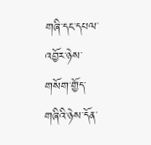གཞི་དང་དཔལ་འབྱོར་ཉེས་གསོག་གྱོད་གཞིའི་ཉེས་དོན་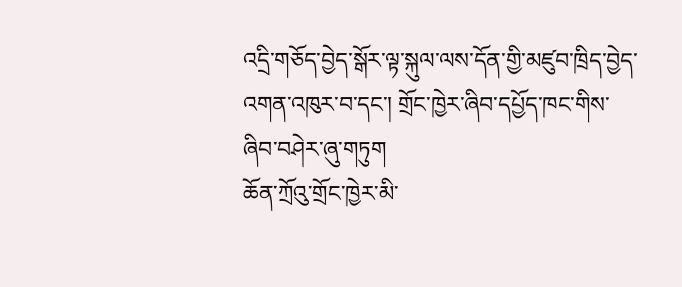འདྲི་གཅོད་བྱེད་སྒོར་ལྟ་སྐུལ་ལས་དོན་གྱི་མཛུབ་ཁྲིད་བྱེད་འགན་འཁུར་བ་དང་། གྲོང་ཁྱེར་ཞིབ་དཔྱོད་ཁང་གིས་ཞིབ་བཤེར་ཞུ་གཏུག
ཆོན་ཀྲོའུ་གྲོང་ཁྱེར་མི་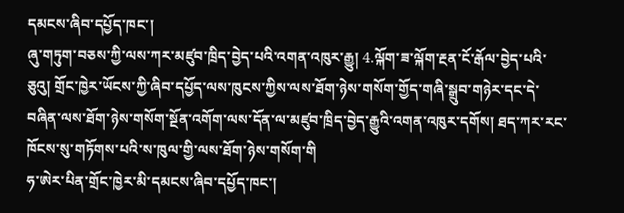དམངས་ཞིབ་དཔྱོད་ཁང་།
ཞུ་གཏུག་བཅས་ཀྱི་ལས་ཀར་མཛུབ་ཁྲིད་བྱེད་པའི་འགན་འཁུར་རྒྱུ། 4.ལྐོག་ཟ་ལྐོག་རྔན་ངོ་རྒོལ་བྱེད་པའི་ཅུའུ། གྲོང་ཁྱེར་ཡོངས་ཀྱི་ཞིབ་དཔྱོད་ལས་ཁུངས་ཀྱིས་ལས་ཐོག་ཉེས་གསོག་གྱོད་གཞི་སྒྲུབ་གཉེར་དང་དེ་བཞིན་ལས་ཐོག་ཉེས་གསོག་སྔོན་འགོག་ལས་དོན་ལ་མཛུབ་ཁྲིད་བྱེད་རྒྱུའི་འགན་འཁུར་དགོས། ཐད་ཀར་རང་ཁོངས་སུ་གཏོགས་པའི་ས་ཁུལ་གྱི་ལས་ཐོག་ཉེས་གསོག་གི
ཧ་ཨེར་པིན་གྲོང་ཁྱེར་མི་དམངས་ཞིབ་དཔྱོད་ཁང་།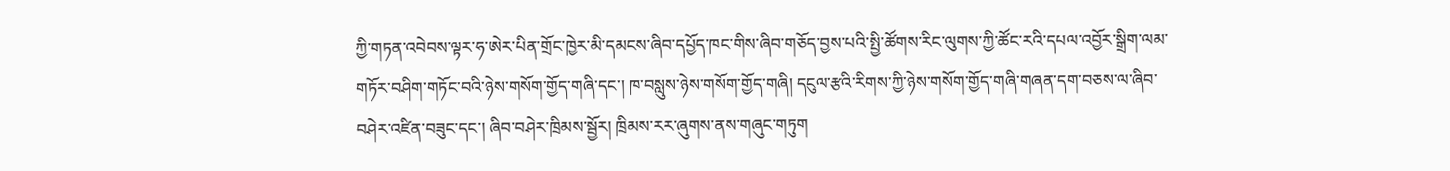ཀྱི་གཏན་འབེབས་ལྟར་ཧ་ཨེར་པིན་གྲོང་ཁྱེར་མི་དམངས་ཞིབ་དཔྱོད་ཁང་གིས་ཞིབ་གཅོད་བྱས་པའི་སྤྱི་ཚོགས་རིང་ལུགས་ཀྱི་ཚོང་རའི་དཔལ་འབྱོར་སྒྲིག་ལམ་གཏོར་བཤིག་གཏོང་བའི་ཉེས་གསོག་གྱོད་གཞི་དང་། ཁ་བསླུས་ཉེས་གསོག་གྱོད་གཞི། དངུལ་རྩའི་རིགས་ཀྱི་ཉེས་གསོག་གྱོད་གཞི་གཞན་དག་བཅས་ལ་ཞིབ་བཤེར་འཛིན་བཟུང་དང་། ཞིབ་བཤེར་ཁྲིམས་སྦྱོར། ཁྲིམས་རར་ཞུགས་ནས་གཞུང་གཏུག